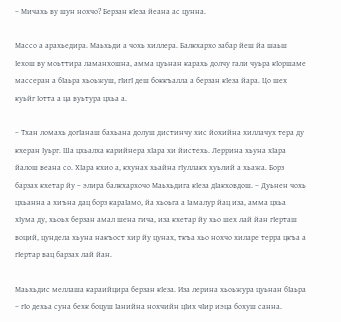– Мичахь ву шун нохчо? Берзан кIеза йеана ас цунна.

Массо а арахьедира. Маьхьди а чохь хиллера. Балкхархо забар йеш йа шаьш Iехош ву моьттира ламанхошна, амма цуьнан карахь долчу гали чуьра кIоршаме массеран а бIаьра хьоьжуш, гIигI деш боккъалла а берзан кIеза йара. Цо шех куьйг Iотта а ца вуьтура цхьа а.

– Тхан ломахь догIанаш бахьана долуш дистинчу хис йохийна хиллачух тера ду кхеран Iуьрг. Ша цхьалха карийнера хIара хи йистехь. Леррина хьуна хIара йалош веана со. ХIара кхио а, кхунах хьайна гIуллакх хуьлий а хьажа. Борз барзах кхетар йу – элира балкхархочо Маьхьдига кIеза дIакховдош. – Дуьнен чохь цхьанна а хиъна дац борз караIамо, йа хьоьга а Iамалур йац иза, амма цхьа хIума ду, хьоьх берзан амал шена гича, иза кхетар йу хьо шех лай йан гIерташ воций, цундела хьуна накъост хир йу цунах, ткъа хьо нохчо хиларе терра цкъа а гIертар вац барзах лай йан.

Маьхьдис меллаша караийцира берзан кIеза. Иза лерина хьоьжура цуьнан бIаьра – гIо дехьа суна бехк боцуш Iанийна нохчийн цIих чIир иэца бохуш санна.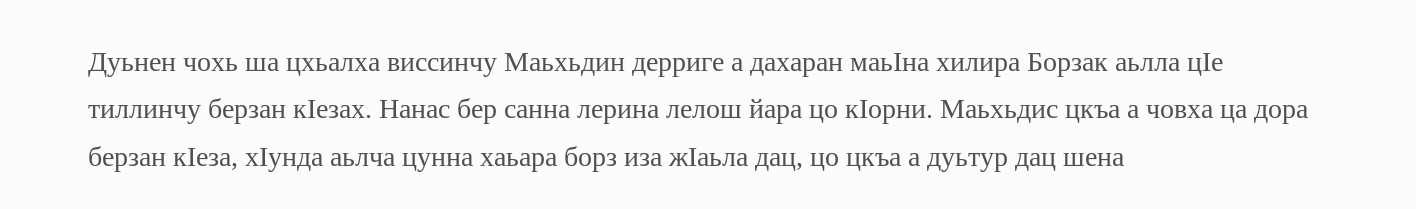Дуьнен чохь ша цхьалха виссинчу Маьхьдин дерриге а дахаран маьIна хилира Борзак аьлла цIе тиллинчу берзан кIезах. Нанас бер санна лерина лелош йара цо кIорни. Маьхьдис цкъа а човха ца дора берзан кIеза, хIунда аьлча цунна хаьара борз иза жIаьла дац, цо цкъа а дуьтур дац шена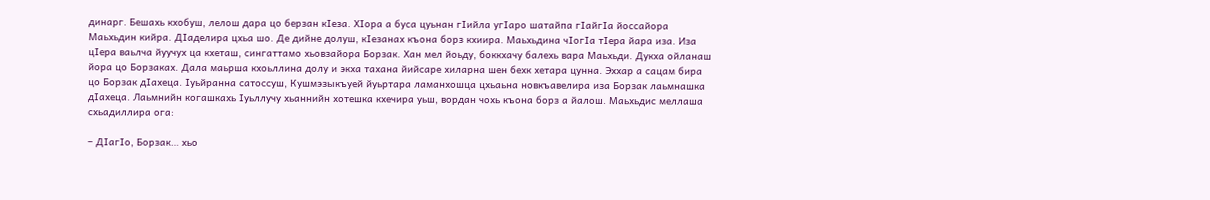динарг. Бешахь кхобуш, лелош дара цо берзан кIеза. ХIора а буса цуьнан гIийла угIаро шатайпа гIайгIа йоссайора Маьхьдин кийра. ДIаделира цхьа шо. Де дийне долуш, кIезанах къона борз кхиира. Маьхьдина чIогIа тIера йара иза. Иза цIера ваьлча йуучух ца кхеташ, сингаттамо хьовзайора Борзак. Хан мел йоьду, боккхачу балехь вара Маьхьди. Дукха ойланаш йора цо Борзаках. Дала маьрша кхоьллина долу и экха тахана йийсаре хиларна шен бехк хетара цунна. Эххар а сацам бира цо Борзак дIахеца. Iуьйранна сатоссуш, Кушмэзыкъуей йуьртара ламанхошца цхьаьна новкъавелира иза Борзак лаьмнашка дIахеца. Лаьмнийн когашкахь Iуьллучу хьаннийн хотешка кхечира уьш, вордан чохь къона борз а йалош. Маьхьдис меллаша схьадиллира ога:

– ДIагIо, Борзак… хьо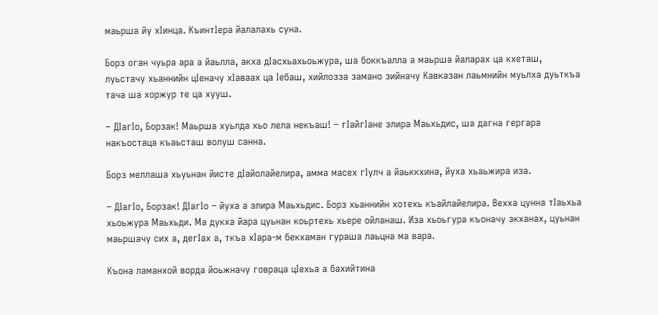маьрша йу хIинца. КъинтIера йалалахь суна.

Борз оган чуьра ара а йаьлла, акха дIасхьахьоьжура, ша боккъалла а маьрша йаларах ца кхеташ, луьстачу хьаннийн цIеначу хIаваах ца Iебаш, хийлозза замано зийначу Кавказан лаьмнийн муьлха дуьткъа тача ша хоржур те ца хууш.

– ДIагIо, Борзак! Маьрша хуьлда хьо лела некъаш! – гIайгIане элира Маьхьдис, ша дагна гергара накъостаца къаьсташ волуш санна.

Борз меллаша хьуьнан йисте дIайолайелира, амма масех гIулч а йаьккхина, йуха хьаьжира иза.

– ДIагIо, Борзак! ДIагIо – йуха а элира Маьхьдис. Борз хьаннийн хотехь къайлайелира. Вехха цунна тIаьхьа хьоьжура Маьхьди. Ма дукха йара цуьнан коьртехь хьере ойланаш. Иза хьоьгура къоначу экханах, цуьнан маьршачу сих а, дегIах а, ткъа хIара-м бекхаман гураша лаьцна ма вара.

Къона ламанхой ворда йоьжначу говраца цIехьа а бахийтина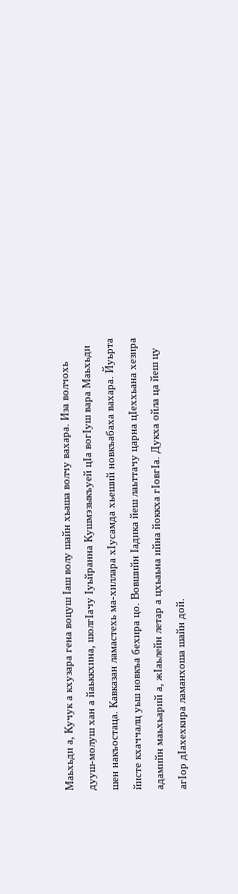Маьхьди а, Кучук а кхузара гена воцуш Iаш волу шайн хьаша волчу вахара. Иза волчохь дууш-молуш хан а йаьккхина, шолгIачу Iуьйранна Кушмэзыкъуей цIа вогIуш вара Маьхьди шен накъостаца. Кавказан ламастехь ма-хиллара хIусамда хьеший новкъабаха вахара. Йуьрта йисте кхаччалц уьш новкъа бехира цо. Вовшийн Iадика йеш лаьттачу царна цIеххьана хезира адамийн маьхьарий а, жIаьлейн летар а цхьаьна ийна йоккха гIовгIа. Дукха ойла ца йеш цу агIор дIахехкира ламанхоша шайн дой.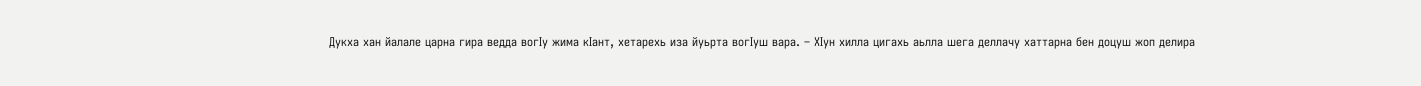Дукха хан йалале царна гира ведда вогIу жима кIант, хетарехь иза йуьрта вогIуш вара. – ХIун хилла цигахь аьлла шега деллачу хаттарна бен доцуш жоп делира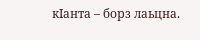кIанта – борз лаьцна.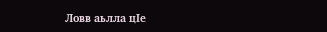Ловв аьлла цIе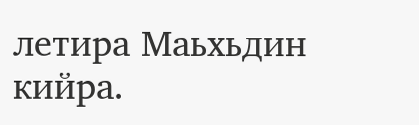летира Маьхьдин кийра.